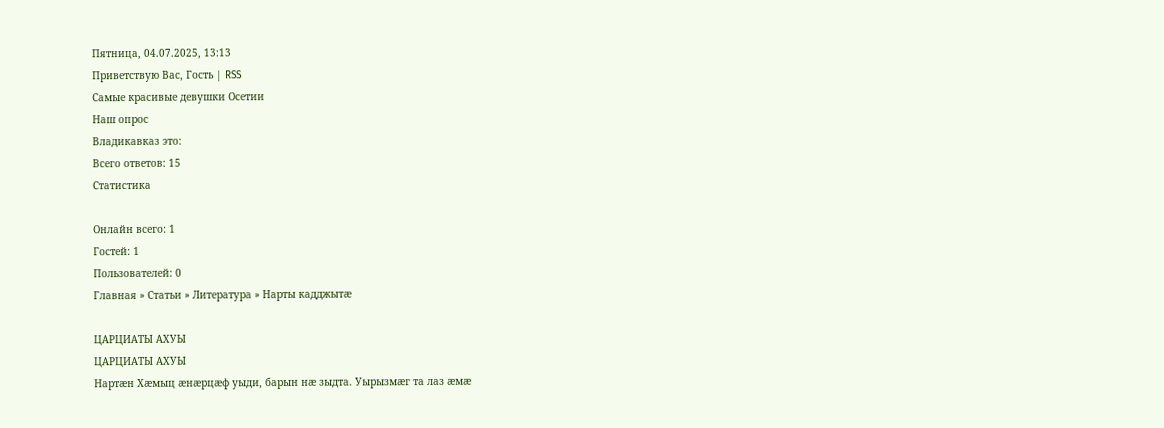Пятница, 04.07.2025, 13:13
Приветствую Вас, Гость | RSS
Самые красивые девушки Осетии
Наш опрос
Владикавказ это:
Всего ответов: 15
Статистика

Онлайн всего: 1
Гостей: 1
Пользователей: 0
Главная » Статьи » Литература » Нарты кадджытæ

ЦАРЦИАТЫ АХУЫ
ЦАРЦИАТЫ АХУЫ
Нартæн Хæмыц æнæрцæф уыди, барын нæ зыдта. Уырызмæг та лаз æмæ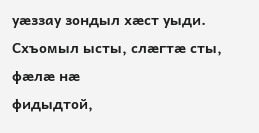уæззау зондыл хæст уыди. Схъомыл ысты, слæгтæ сты, фæлæ нæ
фидыдтой,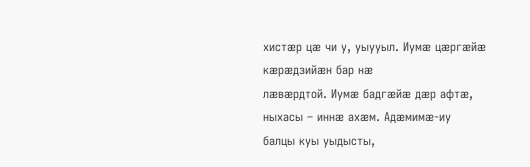хистæр цæ чи у, уыууыл. Иумæ цæргæйæ кæрæдзийæн бар нæ
лæвæрдтой. Иумæ бадгæйæ дæр афтæ, ныхасы – иннæ ахæм. Адæмимæ-иу
балцы куы уыдысты,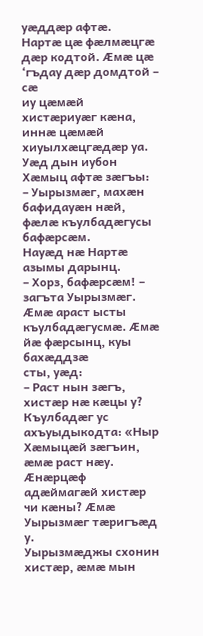уæддæр афтæ.
Нартæ цæ фæлмæцгæ дæр кодтой. Æмæ цæ ‘гъдау дæр домдтой – сæ
иу цæмæй хистæриуæг кæна, иннæ цæмæй хиуылхæцгæдæр уа.
Уæд дын иубон Хæмыц афтæ зæгъы:
– Уырызмæг, махæн бафидауæн нæй, фæлæ къулбадæгусы бафæрсæм.
Науæд нæ Нартæ азымы дарынц.
– Хорз, бафæрсæм! – загъта Уырызмæг.
Æмæ араст ысты къулбадæгусмæ. Æмæ йæ фæрсынц, куы бахæддзæ
сты, уæд:
– Раст нын зæгъ, хистæр нæ кæцы у?
Къулбадæг ус ахъуыдыкодта: «Ныр Хæмыцæй зæгъин, æмæ раст нæу.
Æнæрцæф адæймагæй хистæр чи кæны? Æмæ Уырызмæг тæригъæд у.
Уырызмæджы схонин хистæр, æмæ мын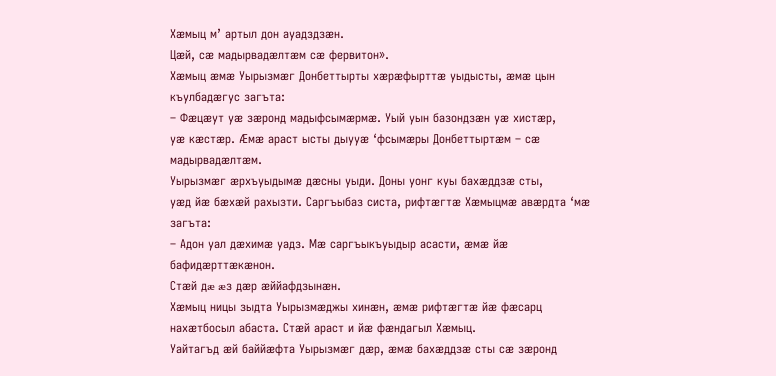Хæмыц м’ артыл дон ауадздзæн.
Цæй, сæ мадырвадæлтæм сæ фервитон».
Хæмыц æмæ Уырызмæг Донбеттырты хæрæфырттæ уыдысты, æмæ цын
къулбадæгус загъта:
– Фæцæут уæ зæронд мадыфсымæрмæ. Уый уын базондзæн уæ хистæр,
уæ кæстæр. Æмæ араст ысты дыууæ ‘фсымæры Донбеттыртæм – сæ
мадырвадæлтæм.
Уырызмæг æрхъуыдымæ дæсны уыди. Доны уонг куы бахæддзæ сты,
уæд йæ бæхæй рахызти. Саргъыбаз систа, рифтæгтæ Хæмыцмæ авæрдта ‘мæ
загъта:
– Адон уал дæхимæ уадз. Мæ саргъыкъуыдыр асасти, æмæ йæ
бафидæрттæкæнон.
Стæй дæ æз дæр æййафдзынæн.
Хæмыц ницы зыдта Уырызмæджы хинæн, æмæ рифтæгтæ йæ фæсарц
нахæтбосыл абаста. Стæй араст и йæ фæндагыл Хæмыц.
Уайтагъд æй баййæфта Уырызмæг дæр, æмæ бахæддзæ сты сæ зæронд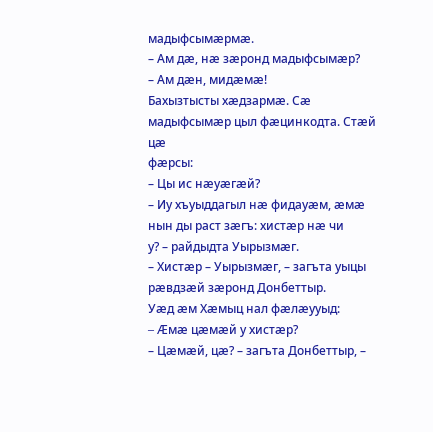мадыфсымæрмæ.
– Ам дæ, нæ зæронд мадыфсымæр?
– Ам дæн, мидæмæ!
Бахызтысты хæдзармæ. Сæ мадыфсымæр цыл фæцинкодта. Стæй цæ
фæрсы:
– Цы ис нæуæгæй?
– Иу хъуыддагыл нæ фидауæм, æмæ нын ды раст зæгъ: хистæр нæ чи
у? – райдыдта Уырызмæг.
– Хистæр – Уырызмæг, – загъта уыцы рæвдзæй зæронд Донбеттыр.
Уæд æм Хæмыц нал фæлæууыд:
– Æмæ цæмæй у хистæр?
– Цæмæй, цæ? – загъта Донбеттыр, –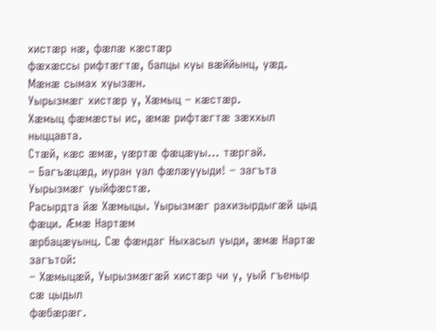хистæр нæ, фæлæ кæстæр
фæхæссы рифтæгтæ, балцы куы вæййынц, уæд. Мæнæ сымах хуызæн.
Уырызмæг хистæр у, Хæмыц – кæстæр.
Хæмыц фæмæсты ис, æмæ рифтæгтæ зæххыл ныццавта.
Стæй, кæс æмæ, уæртæ фæцæуы... тæргай.
– Багъæцæд, иуран уал фæлæууыди! – загъта Уырызмæг уыйфæстæ.
Расырдта йæ Хæмыцы. Уырызмæг рахизырдыгæй цыд фæци. Æмæ Нартæм
æрбацæуынц. Сæ фæндаг Ныхасыл уыди, æмæ Нартæ загътой:
– Хæмыцæй, Уырызмæгæй хистæр чи у, уый гъеныр сæ цыдыл
фæбæрæг.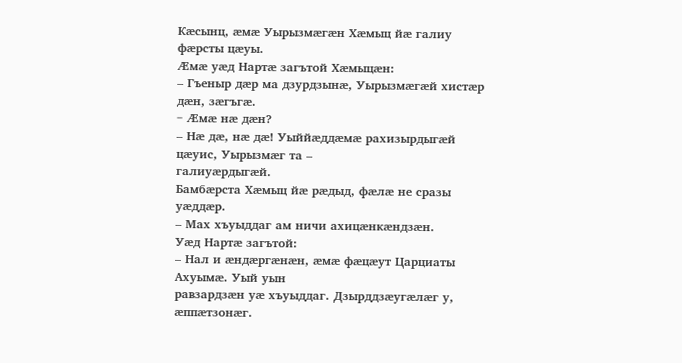Кæсынц, æмæ Уырызмæгæн Хæмыц йæ галиу фæрсты цæуы.
Æмæ уæд Нартæ загътой Хæмыцæн:
– Гъеныр дæр ма дзурдзынæ, Уырызмæгæй хистæр дæн, зæгъгæ.
– Æмæ нæ дæн?
– Нæ дæ, нæ дæ! Уыййæддæмæ рахизырдыгæй цæуис, Уырызмæг та –
галиуæрдыгæй.
Бамбæрста Хæмыц йæ рæдыд, фæлæ не сразы уæддæр.
– Мах хъуыддаг ам ничи ахицæнкæндзæн.
Уæд Нартæ загътой:
– Нал и æндæргæнæн, æмæ фæцæут Царциаты Ахуымæ. Уый уын
равзардзæн уæ хъуыддаг. Дзырддзæугæлæг у, æппæтзонæг.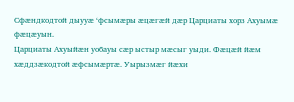Сфæндкодтой дыууæ ‘фсымæры æцæгæй дæр Царциаты хорз Ахуымæ
фæцæуын.
Царциаты Ахуыйæн уобауы сæр ыстыр мæсыг уыди. Фæцæй йæм
хæддзæкодтой æфсымæртæ. Уырызмæг йæхи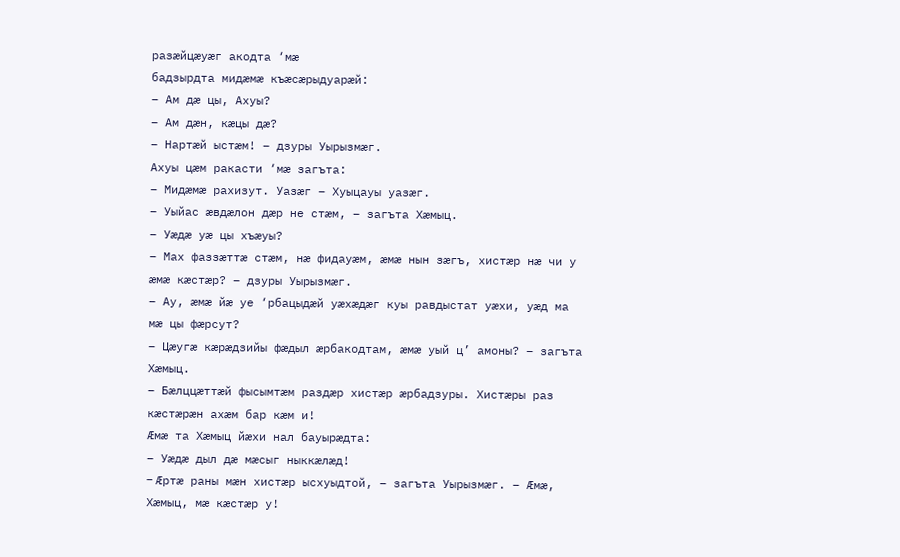разæйцæуæг акодта ‘мæ
бадзырдта мидæмæ къæсæрыдуарæй:
– Ам дæ цы, Ахуы?
– Ам дæн, кæцы дæ?
– Нартæй ыстæм! – дзуры Уырызмæг.
Ахуы цæм ракасти ‘мæ загъта:
– Мидæмæ рахизут. Уазæг – Хуыцауы уазæг.
– Уыйас æвдæлон дæр не стæм, – загъта Хæмыц.
– Уæдæ уæ цы хъæуы?
– Мах фаззæттæ стæм, нæ фидауæм, æмæ нын зæгъ, хистæр нæ чи у
æмæ кæстæр? – дзуры Уырызмæг.
– Ау, æмæ йæ уе ‘рбацыдæй уæхæдæг куы равдыстат уæхи, уæд ма
мæ цы фæрсут?
– Цæугæ кæрæдзийы фæдыл æрбакодтам, æмæ уый ц’ амоны? – загъта
Хæмыц.
– Бæлццæттæй фысымтæм раздæр хистæр æрбадзуры. Хистæры раз
кæстæрæн ахæм бар кæм и!
Æмæ та Хæмыц йæхи нал бауырæдта:
– Уæдæ дыл дæ мæсыг ныккæлæд!
– Æртæ раны мæн хистæр ысхуыдтой, – загъта Уырызмæг. – Æмæ,
Хæмыц, мæ кæстæр у!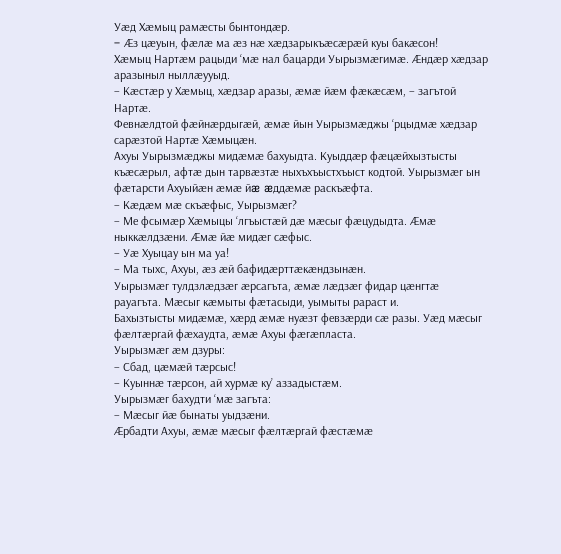Уæд Хæмыц рамæсты бынтондæр.
– Æз цæуын, фæлæ ма æз нæ хæдзарыкъæсæрæй куы бакæсон!
Хæмыц Нартæм рацыди ‘мæ нал бацарди Уырызмæгимæ. Æндæр хæдзар
аразыныл ныллæууыд.
– Кæстæр у Хæмыц, хæдзар аразы, æмæ йæм фæкæсæм, – загътой
Нартæ.
Февнæлдтой фæйнæрдыгæй, æмæ йын Уырызмæджы ‘рцыдмæ хæдзар
сарæзтой Нартæ Хæмыцæн.
Ахуы Уырызмæджы мидæмæ бахуыдта. Куыддæр фæцæйхызтысты
къæсæрыл, афтæ дын тарвæзтæ ныхъхъыстхъыст кодтой. Уырызмæг ын
фæтарсти Ахуыйæн æмæ йæ æддæмæ раскъæфта.
– Кæдæм мæ скъæфыс, Уырызмæг?
– Ме фсымæр Хæмыцы ‘лгъыстæй дæ мæсыг фæцудыдта. Æмæ
ныккæлдзæни. Æмæ йæ мидæг сæфыс.
– Уæ Хуыцау ын ма уа!
– Ма тыхс, Ахуы, æз æй бафидæрттæкæндзынæн.
Уырызмæг тулдзлæдзæг æрсагъта, æмæ лæдзæг фидар цæнгтæ
рауагъта. Мæсыг кæмыты фæтасыди, уымыты рараст и.
Бахызтысты мидæмæ, хæрд æмæ нуæзт февзæрди сæ разы. Уæд мæсыг
фæлтæргай фæхаудта, æмæ Ахуы фæгæпласта.
Уырызмæг æм дзуры:
– Сбад, цæмæй тæрсыс!
– Куыннæ тæрсон, ай хурмæ ку’ аззадыстæм.
Уырызмæг бахудти ‘мæ загъта:
– Мæсыг йæ бынаты уыдзæни.
Æрбадти Ахуы, æмæ мæсыг фæлтæргай фæстæмæ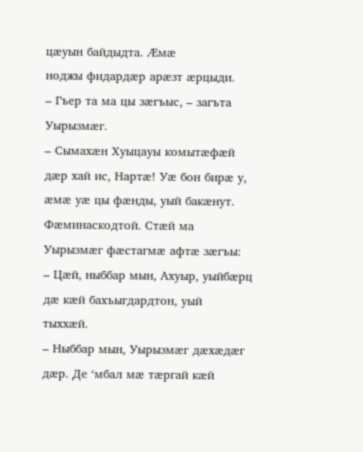цæуын байдыдта. Æмæ
ноджы фидардæр арæзт æрцыди.
– Гъер та ма цы зæгъыс, – загъта Уырызмæг.
– Сымахæн Хуыцауы комытæфæй дæр хай ис, Нартæ! Уæ бон бирæ у,
æмæ уæ цы фæнды, уый бакæнут.
Фæминаскодтой. Стæй ма Уырызмæг фæстагмæ афтæ зæгъы:
– Цæй, ныббар мын, Ахуыр, уыйбæрц дæ кæй бахъыгдардтон, уый
тыххæй.
– Ныббар мын, Уырызмæг дæхæдæг дæр. Де ‘мбал мæ тæргай кæй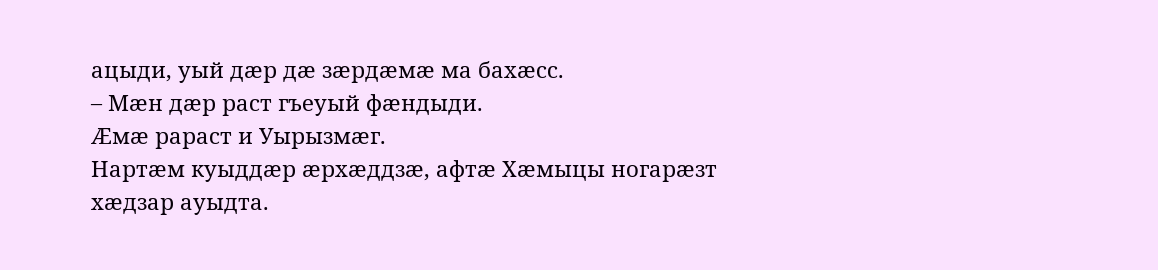ацыди, уый дæр дæ зæрдæмæ ма бахæсс.
– Мæн дæр раст гъеуый фæндыди.
Æмæ рараст и Уырызмæг.
Нартæм куыддæр æрхæддзæ, афтæ Хæмыцы ногарæзт хæдзар ауыдта.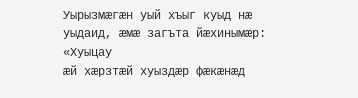Уырызмæгæн уый хъыг куыд нæ уыдаид, æмæ загъта йæхинымæр: «Хуыцау
æй хæрзтæй хуыздæр фæкæнæд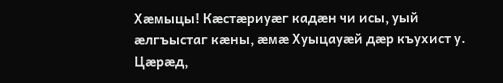Хæмыцы! Кæстæриуæг кадæн чи исы, уый
æлгъыстаг кæны, æмæ Хуыцауæй дæр къухист у. Цæрæд,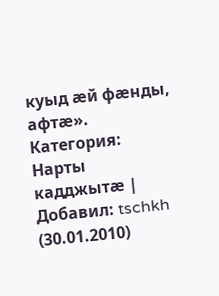куыд æй фæнды,
афтæ».
Категория: Нарты кадджытæ | Добавил: tschkh (30.01.2010)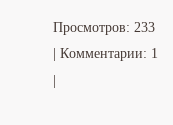Просмотров: 233 | Комментарии: 1 |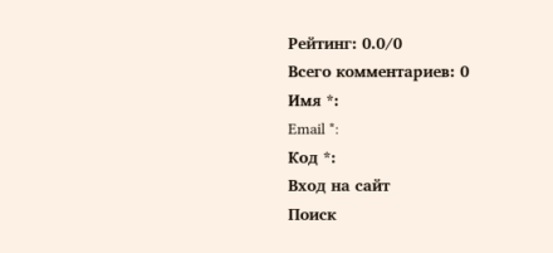Рейтинг: 0.0/0
Всего комментариев: 0
Имя *:
Email *:
Код *:
Вход на сайт
Поиск